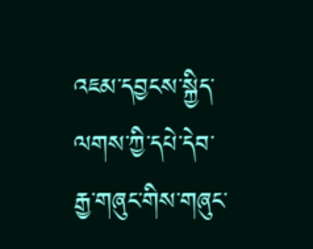འཇམ་དབྱངས་སྐྱིད་ལགས་ཀྱི་དཔེ་དེབ་རྒྱ་གཞུང་གིས་གཞུང་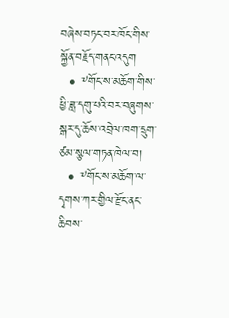བཞེས་བཏང་བར་ཁོང་གིས་སྐྱོན་བརྗོད་གནང་འདུག
  • ༸གོང་ས་མཆོག་གིས་ཕྱི་ཟླ་དགུ་པའི་བར་བཞུགས་སྒར་དུ་ཆོས་འབྲེལ་ཁག་དྲུག་ཙམ་སྩལ་གཏན་ཁེལ་བ།
  • ༸གོང་ས་མཆོག་ལ་དྭགས་ཀར་གྱིལ་རྫོང་ནང་ཆིབས་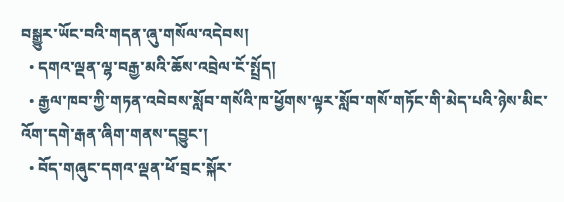བསྒྱུར་ཡོང་བའི་གདན་ཞུ་གསོལ་འདེབས།
  • དགའ་ལྡན་ལྷ་བརྒྱ་མའི་ཆོས་འབྲེལ་ངོ་སྤྲོད།
  • རྒྱལ་ཁབ་ཀྱི་གཏན་འབེབས་སློབ་གསོའི་ཁ་ཕྱོགས་ལྟར་སློབ་གསོ་གཏོང་གི་མེད་པའི་ཉེས་མིང་འོག་དགེ་རྒན་ཞིག་གནས་དབྱུང་།
  • བོད་གཞུང་དགའ་ལྡན་ཕོ་བྲང་སྐོར་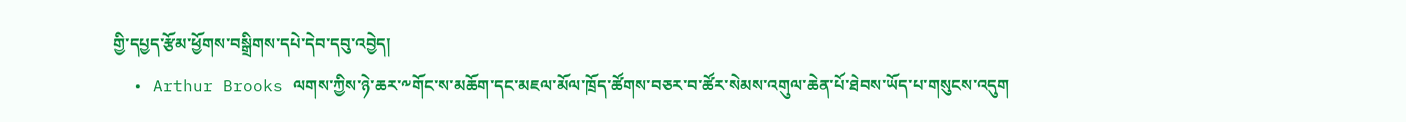གྱི་དཔྱད་རྩོམ་ཕྱོགས་བསྒྲིགས་དཔེ་དེབ་དབུ་འབྱེད།
  • Arthur Brooks ལགས་ཀྱིས་ཉེ་ཆར་༸གོང་ས་མཆོག་དང་མཇལ་མོལ་ཁྲོད་ཚོགས་བཅར་བ་ཚོར་སེམས་འགུལ་ཆེན་པོ་ཐེབས་ཡོད་པ་གསུངས་འདུག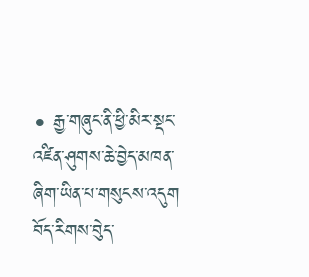• རྒྱ་གཞུང་ནི་ཕྱི་མིར་སྡང་འཛིན་ཤུགས་ཆེ་བྱེད་མཁན་ཞིག་ཡིན་པ་གསུངས་འདུག
བོད་རིགས་བེུད་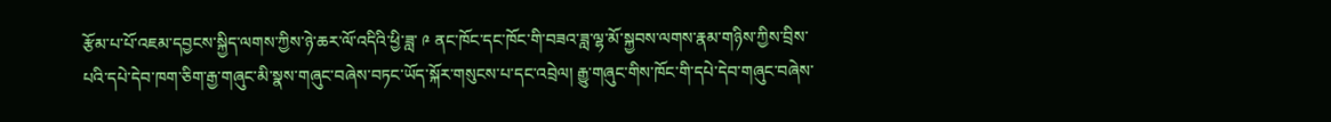རྩོམ་པ་པོ་འཇམ་དབྱངས་སྐྱིད་ལགས་ཀྱིས་ཉེ་ཆར་ལོ་འདིའི་ཕྱི་ཟླ་ ༩ ནང་ཁོང་དང་ཁོང་གི་བཟའ་ཟླ་ལྷ་མོ་སྐྱབས་ལགས་རྣམ་གཉིས་ཀྱིས་བྲིས་པའི་དཔེ་དེབ་ཁག་ཅིག་རྒྱ་གཞུང་མི་སྣས་གཞུང་བཞེས་བཏང་ཡོད་སྐོར་གསུངས་པ་དང་འབྲེལ། རྒྱུ་གཞུང་གིས་ཁོང་གི་དཔེ་དེབ་གཞུང་བཞེས་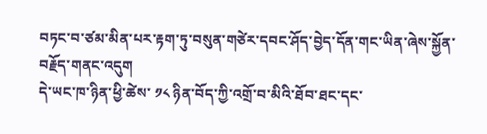བཏང་བ་ཙམ་མིན་པར་རྟག་ཏུ་བསུན་གཙེར་དབང་ཤོད་བྱེད་དོན་གང་ཡིན་ཞེས་སྐྱོན་བརྗོད་གནང་འདུག
དེ་ཡང་ཁ་ཉིན་ཕྱི་ཚེས་ ༡༨ ཉིན་བོད་ཀྱི་འགྲོ་བ་མིའི་ཐོབ་ཐང་དང་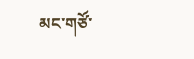མང་གཙོ་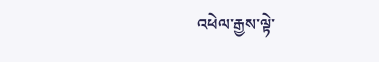འཕེལ་རྒྱས་ལྟེ་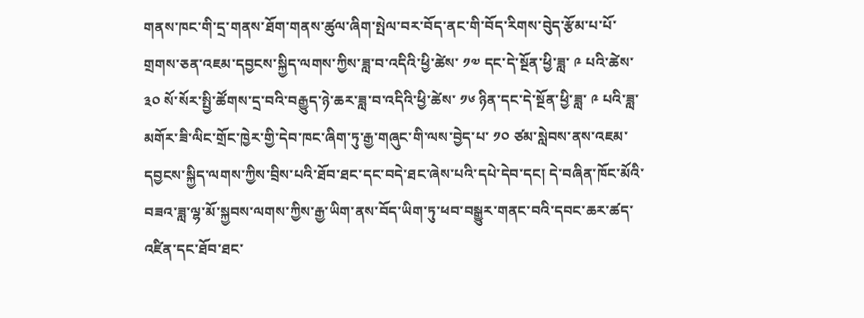གནས་ཁང་གི་དྲ་གནས་ཐོག་གནས་ཚུལ་ཞིག་སྤེལ་བར་བོད་ནང་གི་བོད་རིགས་བེུད་རྩོམ་པ་པོ་གྲགས་ཅན་འཇམ་དབྱངས་སྐྱིད་ལགས་ཀྱིས་ཟླ་བ་འདིའི་ཕྱི་ཚེས་ ༡༧ དང་དེ་སྔོན་ཕྱི་ཟླ་ ༩ པའི་ཚེས་ ༣༠ སོ་སོར་སྤྱི་ཚོགས་དྲ་བའི་བརྒྱུད་ཉེ་ཆར་ཟླ་བ་འདིའི་ཕྱི་ཚེས་ ༡༦ ཉིན་དང་དེ་སྔོན་ཕྱི་ཟླ་ ༩ པའི་ཟླ་མགོར་ཟི་ལིང་གྲོང་ཁྱེར་གྱི་དེབ་ཁང་ཞིག་ཏུ་རྒྱ་གཞུང་གི་ལས་བྱེད་པ་ ༡༠ ཙམ་སླེབས་ནས་འཇམ་དབྱངས་སྐྱིད་ལགས་ཀྱིས་བྲིས་པའི་ཐོབ་ཐང་དང་བདེ་ཐང་ཞེས་པའི་དཔེ་དེབ་དང། དེ་བཞིན་ཁོང་མོའི་བཟའ་ཟླ་ལྷ་མོ་སྐྱབས་ལགས་ཀྱིས་རྒྱ་ཡིག་ནས་བོད་ཡིག་ཏུ་ཕབ་བསྒྱུར་གནང་བའི་དབང་ཆར་ཚད་འཛིན་དང་ཐོབ་ཐང་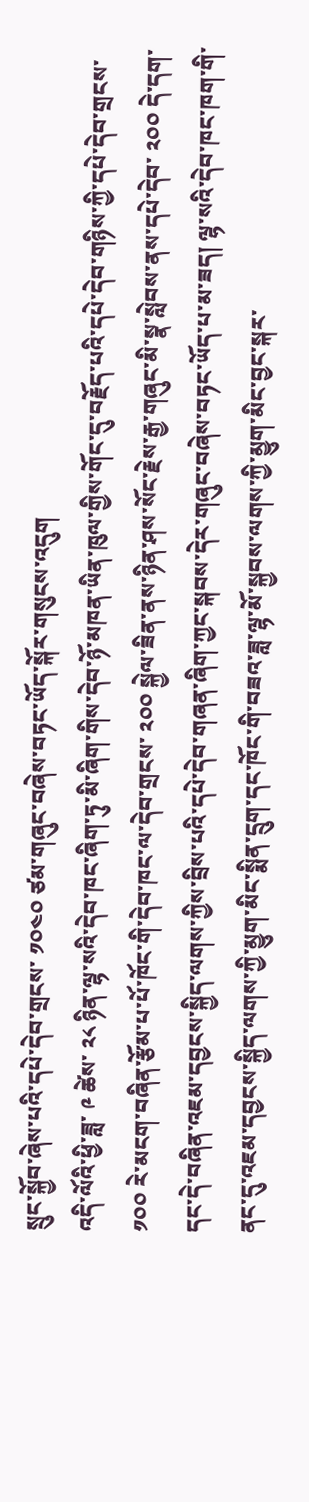སྲུང་སྐྱོབ་ཞེས་པའི་དཔེ་དེབ་གྲངས་ ༡༠༤༠ ཙམ་གཞུང་བཞེས་བཏང་ཡོད་སྐོར་གསུངས་འདུག
འདི་ལོའི་ཕྱི་ཟླ་ ༩ ཚེས་ ༢༨ ཉིན་ལྷ་སའི་དེབ་ཁང་ཞིག་ཏུ་མི་ཞིག་གིས་དེབ་ཉོ་མཁན་ཡིན་ཁུལ་གྱིས་གོང་དུ་བརྗོད་པའི་དཔེ་དེབ་གཉིས་ཀྱི་དཔེ་དེབ་གྲངས་ ༡༠༠ རེ་མངག་བཞིན་རྩོམ་པ་པོ་ཁོང་གི་དེབ་ཁང་ལ་དེབ་གྲངས་ ༢༠༠ སྐྱེལ་ཟིན་ནས་ཉིན་ཤས་སོང་རྗེས་རྒྱ་གཞུང་མི་སྣ་སླེབས་ནས་དཔེ་དེབ་ ༢༠༠ དེ་དག་དང་དེ་བཞིན་འཇམ་དབྱངས་སྐྱིད་ལགས་ཀྱིས་བྲིས་པའི་དཔེ་དེབ་གཞན་ཞིག་ཀྱང་སྐབས་དེར་གཞུང་བཞེས་བཏང་ཡོད་པ་མ་ཟད། ལྷ་སའི་དེབ་ཁང་ཁག་གི་ནང་དུ་འཇམ་དབྱངས་སྐྱིད་ལགས་ཀྱི་མྱུག་མིང་སྨིན་དྲུག་དང་ཁོང་གི་བཟའ་ཟླ་ལྷ་མོ་སྐྱབས་ལགས་ཀྱི་མྱུག་མིང་བྱང་སྐར་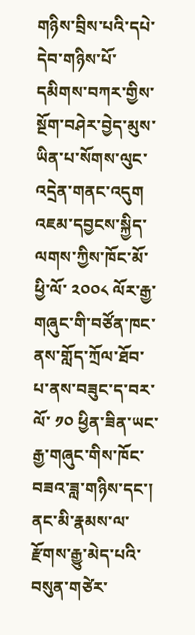གཉིས་བྲིས་པའི་དཔེ་དེབ་གཉིས་པོ་དམིགས་བཀར་གྱིས་སྔོག་བཤེར་བྱེད་མུས་ཡིན་པ་སོགས་ལུང་འདྲེན་གནང་འདུག
འཇམ་དབྱངས་སྐྱིད་ལགས་ཀྱིས་ཁོང་མོ་ཕྱི་ལོ་ ༢༠༠༨ ལོར་རྒྱ་གཞུང་གི་བཙོན་ཁང་ནས་གློད་ཀྲོལ་ཐོབ་པ་ནས་བཟུང་ད་བར་ལོ་ ༡༠ ཕྱིན་ཟིན་ཡང་རྒྱ་གཞུང་གིས་ཁོང་བཟའ་ཟླ་གཉིས་དང་། ནང་མི་རྣམས་ལ་རྫོགས་རྒྱུ་མེད་པའི་བསུན་གཙེར་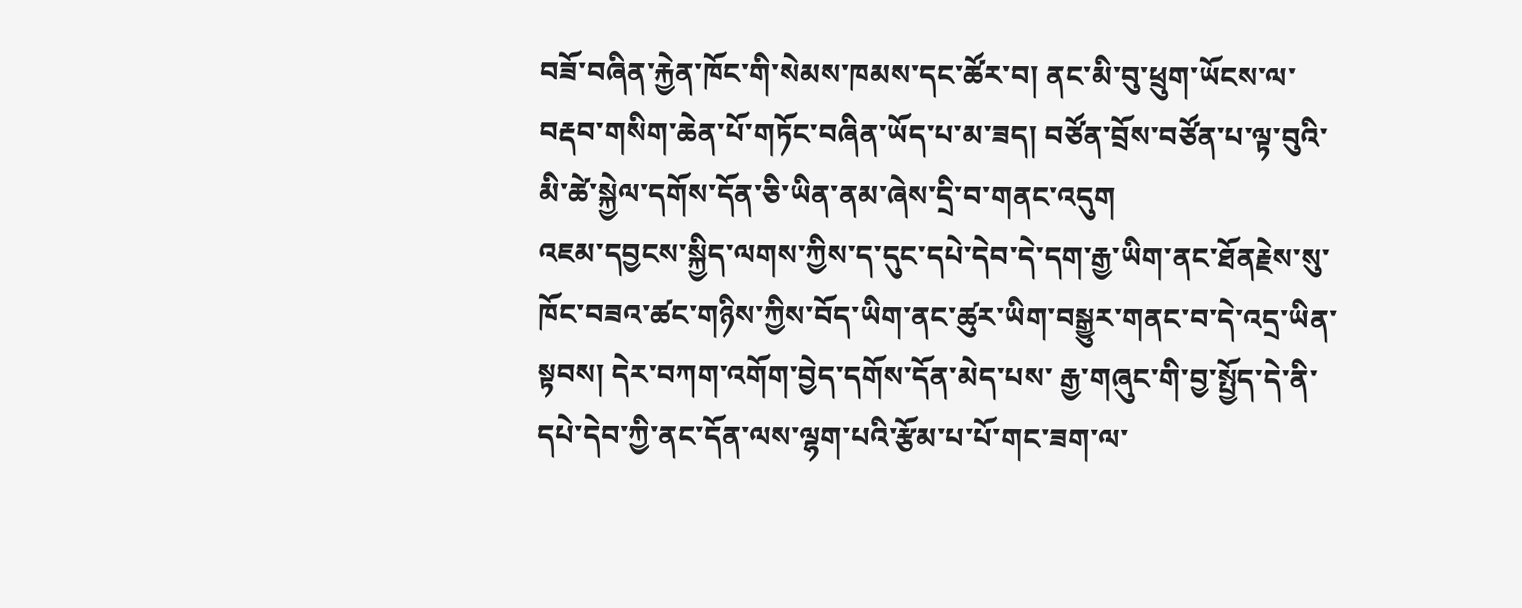བཟོ་བཞིན་རྐྱེན་ཁོང་གི་སེམས་ཁམས་དང་ཚོར་བ། ནང་མི་བུ་ཕྲུག་ཡོངས་ལ་བརྡབ་གསིག་ཆེན་པོ་གཏོང་བཞིན་ཡོད་པ་མ་ཟད། བཙོན་བྲོས་བཙོན་པ་ལྟ་བུའི་མི་ཚེ་སྐྱེལ་དགོས་དོན་ཅི་ཡིན་ནམ་ཞེས་དྲི་བ་གནང་འདུག
འཇམ་དབྱངས་སྐྱིད་ལགས་ཀྱིས་ད་དུང་དཔེ་དེབ་དེ་དག་རྒྱ་ཡིག་ནང་ཐོནརྗེས་སུ་ཁོང་བཟའ་ཚང་གཉིས་ཀྱིས་བོད་ཡིག་ནང་ཚུར་ཡིག་བསྒྱུར་གནང་བ་དེ་འདྲ་ཡིན་སྟབས། དེར་བཀག་འགོག་བྱེད་དགོས་དོན་མེད་པས་ རྒྱ་གཞུང་གི་བྱ་སྤྱོད་དེ་ནི་དཔེ་དེབ་ཀྱི་ནང་དོན་ལས་ལྷག་པའི་རྩོམ་པ་པོ་གང་ཟག་ལ་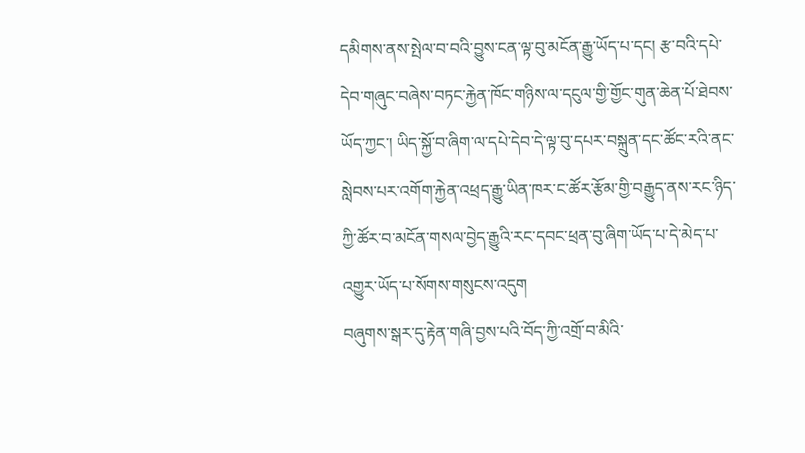དམིགས་ནས་སྤེལ་བ་བའི་བྱུས་ངན་ལྟ་བུ་མངོན་རྒྱུ་ཡོད་པ་དང། རྩ་བའི་དཔེ་དེབ་གཞུང་བཞེས་བཏང་རྐྱེན་ཁོང་གཉིས་ལ་དངུལ་གྱི་གྱོང་གུན་ཆེན་པོ་ཐེབས་ཡོད་ཀྱང་། ཡིད་སྐྱོ་བ་ཞིག་ལ་དཔེ་དེབ་དེ་ལྟ་བུ་དཔར་བསྐྲུན་དང་ཚོང་རའི་ནང་སླེབས་པར་འགོག་རྐྱེན་འཕྲད་རྒྱུ་ཡིན་ཁར་ང་ཚོར་རྩོམ་གྱི་བརྒྱུད་ནས་རང་ཉིད་ཀྱི་ཚོར་བ་མངོན་གསལ་བྱེད་རྒྱུའི་རང་དབང་ཕྲན་བུ་ཞིག་ཡོད་པ་དེ་མེད་པ་འགྱུར་ཡོད་པ་སོགས་གསུངས་འདུག
བཞུགས་སྒར་དུ་རྟེན་གཞི་བྱས་པའི་བོད་ཀྱི་འགྲོ་བ་མིའི་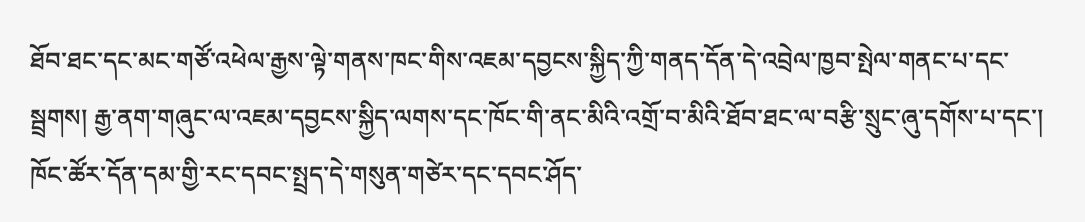ཐོབ་ཐང་དང་མང་གཙོ་འཕེལ་རྒྱས་ལྟེ་གནས་ཁང་གིས་འཇམ་དབྱངས་སྐྱིད་ཀྱི་གནད་དོན་དེ་འབྲེལ་ཁྱབ་སྤེལ་གནང་པ་དང་སྦྲགས། རྒྱ་ནག་གཞུང་ལ་འཇམ་དབྱངས་སྐྱིད་ལགས་དང་ཁོང་གི་ནང་མིའི་འགྲོ་བ་མིའི་ཐོབ་ཐང་ལ་བརྩི་སྲུང་ཞུ་དགོས་པ་དང་། ཁོང་ཚོར་དོན་དམ་གྱི་རང་དབང་སྤྲད་དེ་གསུན་གཙེར་དང་དབང་ཤོད་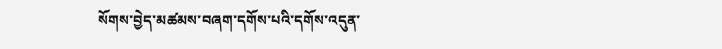སོགས་བྱེད་མཚམས་བཞག་དགོས་པའི་དགོས་འདུན་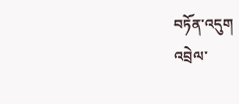བཏོན་འདུག
འབྲེལ་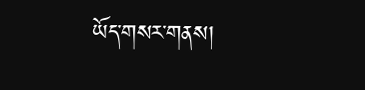ཡོད་གསར་གནས།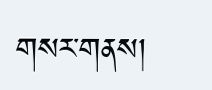གསར་གནས།